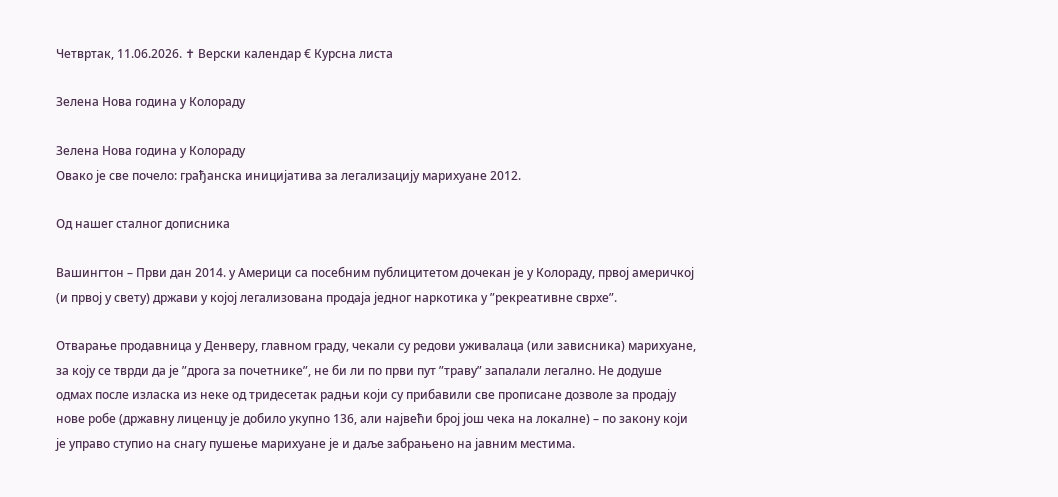Четвртак, 11.06.2026. ✝ Верски календар € Курсна листа

Зелена Нова година у Колораду

Зелена Нова година у Колораду
Овако је све почело: грађанска иницијатива за легализацију марихуане 2012.

Од нашег сталног дописника

Вашингтон – Први дан 2014. у Америци са посебним публицитетом дочекан је у Колораду, првој америчкој (и првој у свету) држави у којој легализована продаја једног наркотика у ”рекреативне сврхе”.

Отварање продавница у Денверу, главном граду, чекали су редови уживалаца (или зависника) марихуане, за коју се тврди да је ”дрога за почетнике”, не би ли по први пут ”траву” запалали легално. Не додуше одмах после изласка из неке од тридесетак радњи који су прибавили све прописане дозволе за продају нове робе (државну лиценцу је добило укупно 136, али највећи број још чека на локалне) – по закону који је управо ступио на снагу пушење марихуане је и даље забрањено на јавним местима.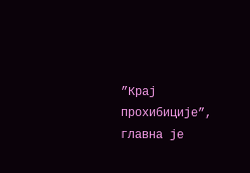”Крај прохибиције”, главна је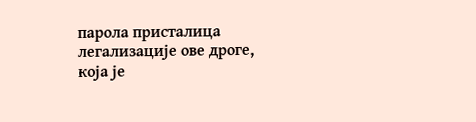парола присталица легализације ове дроге, која је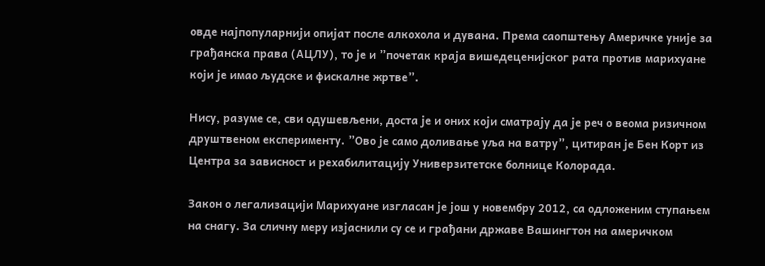овде најпопуларнији опијат после алкохола и дувана. Према саопштењу Америчке уније за грађанска права (АЦЛУ), то је и ”почетак краја вишедеценијског рата против марихуане који је имао људске и фискалне жртве”.

Нису, разуме се, сви одушевљени, доста је и оних који сматрају да је реч о веома ризичном друштвеном експерименту. ”Ово је само доливање уља на ватру”, цитиран је Бен Корт из Центра за зависност и рехабилитацију Универзитетске болнице Колорада.

Закон о легализацији Марихуане изгласан је још у новембру 2012, са одложеним ступањем на снагу. За сличну меру изјаснили су се и грађани државе Вашингтон на америчком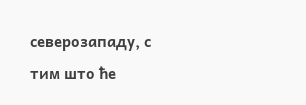северозападу, с тим што ће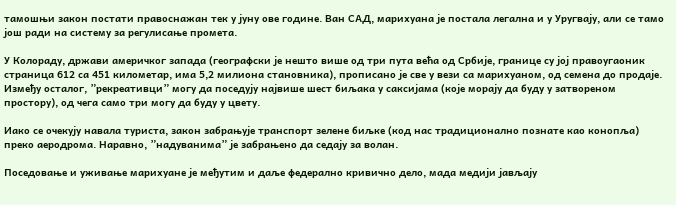тамошњи закон постати правоснажан тек у јуну ове године. Ван САД, марихуана је постала легална и у Уругвају, али се тамо још ради на систему за регулисање промета.

У Колораду, држави америчког запада (географски је нешто више од три пута већа од Србије, границе су јој правоугаоник страница 612 са 451 километар, има 5,2 милиона становника), прописано је све у вези са марихуаном, од семена до продаје. Између осталог, ”рекреативци” могу да поседују највише шест биљака у саксијама (које морају да буду у затвореном простору), од чега само три могу да буду у цвету.

Иако се очекују навала туриста, закон забрањује транспорт зелене биљке (код нас традиционално познате као конопља) преко аеродрома. Наравно, ”надуванима” је забрањено да седају за волан.

Поседовање и уживање марихуане је међутим и даље федерално кривично дело, мада медији јављају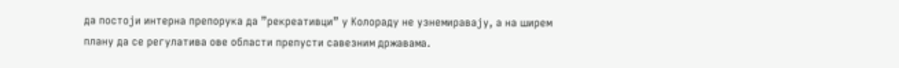да постоји интерна препорука да ”рекреативци” у Колораду не узнемиравају, а на ширем плану да се регулатива ове области препусти савезним државама.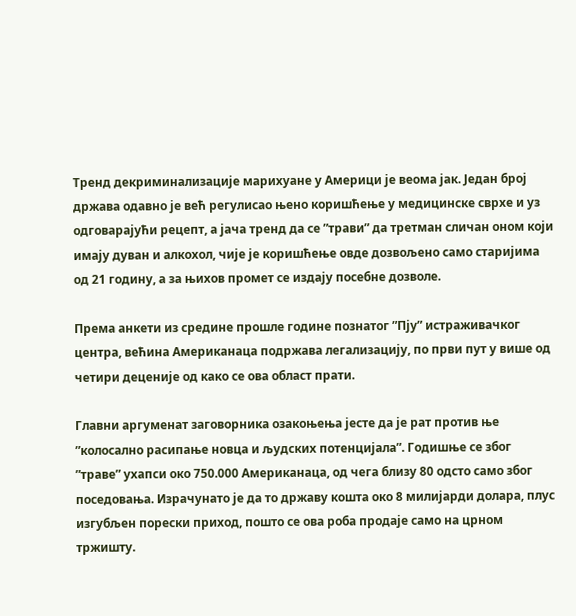Тренд декриминализације марихуане у Америци је веома јак. Један број држава одавно је већ регулисао њено коришћење у медицинске сврхе и уз одговарајући рецепт, а јача тренд да се ”трави” да третман сличан оном који имају дуван и алкохол, чије је коришћење овде дозвољено само старијима од 21 годину, а за њихов промет се издају посебне дозволе.

Према анкети из средине прошле године познатог ”Пју” истраживачког центра, већина Американаца подржава легализацију, по први пут у више од четири деценије од како се ова област прати.

Главни аргуменат заговорника озакоњења јесте да је рат против ње ”колосално расипање новца и људских потенцијала”. Годишње се због ”траве” ухапси око 750.000 Американаца, од чега близу 80 одсто само због поседовања. Израчунато је да то државу кошта око 8 милијарди долара, плус изгубљен порески приход, пошто се ова роба продаје само на црном тржишту.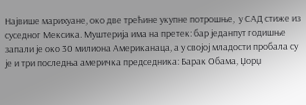Највише марихуане, око две трећине укупне потрошње,  у САД стиже из суседног Мексика. Муштерија има на претек: бар једанпут годишње запали је око 30 милиона Американаца, а у својој младости пробала су је и три последња америчка председника: Барак Обама, Џорџ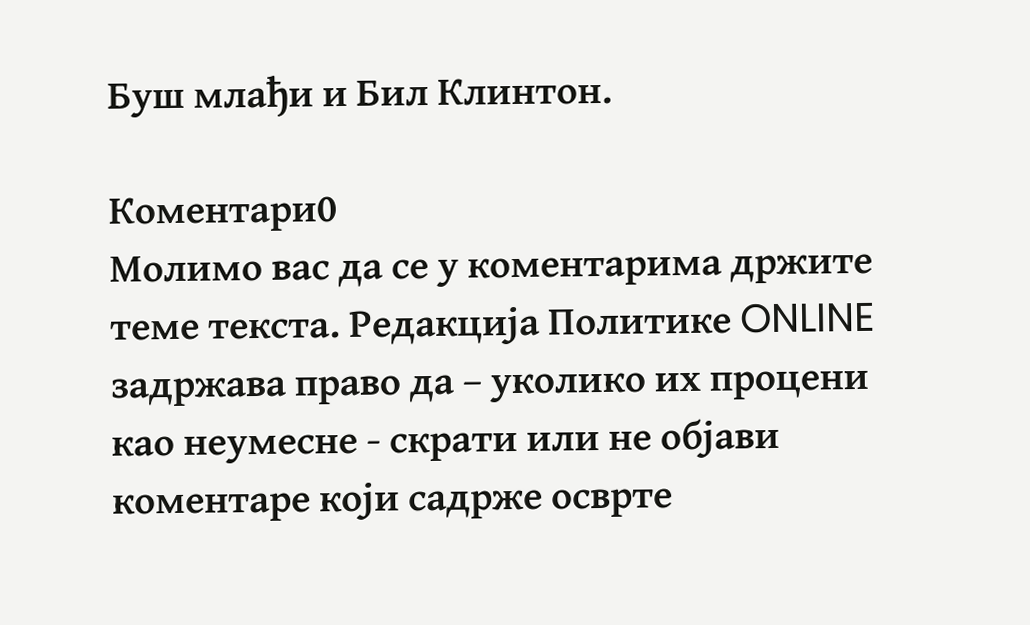Буш млађи и Бил Клинтон.

Коментари0
Молимо вас да се у коментарима држите теме текста. Редакција Политике ONLINE задржава право да – уколико их процени као неумесне - скрати или не објави коментаре који садрже осврте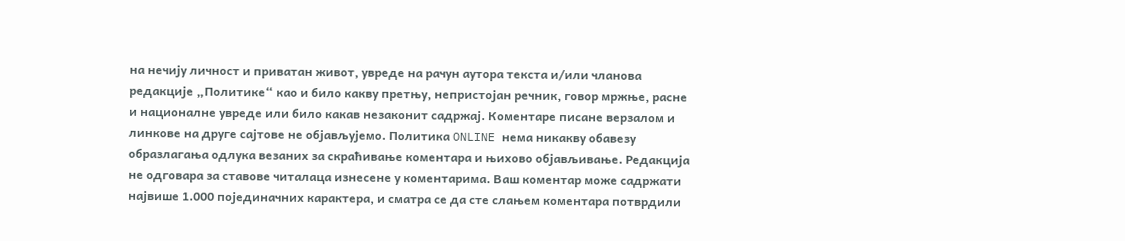на нечију личност и приватан живот, увреде на рачун аутора текста и/или чланова редакције „Политике“ као и било какву претњу, непристојан речник, говор мржње, расне и националне увреде или било какав незаконит садржај. Коментаре писане верзалом и линкове на друге сајтове не објављујемо. Политика ONLINE нема никакву обавезу образлагања одлука везаних за скраћивање коментара и њихово објављивање. Редакција не одговара за ставове читалаца изнесене у коментарима. Ваш коментар може садржати највише 1.000 појединачних карактера, и сматра се да сте слањем коментара потврдили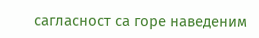сагласност са горе наведеним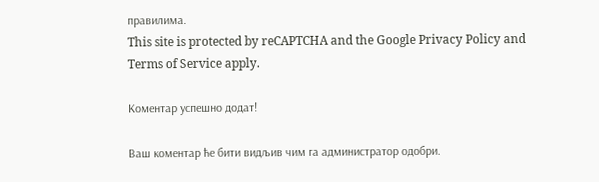правилима.
This site is protected by reCAPTCHA and the Google Privacy Policy and Terms of Service apply.

Комeнтар успeшно додат!

Ваш комeнтар ћe бити видљив чим га администратор одобри.